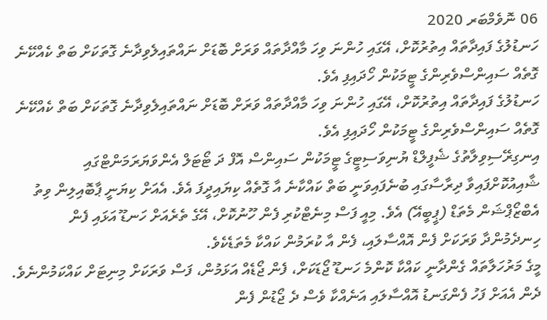06 ނޮވެމްބަރ 2020
ހަނޑުލުގެ ފައިދާތައް އިތުރުކޮށް، އޭގައި ހުންނަ ވިހަ މާއްދާތައް ވަރަށް ބޮޑަށް ނައްތައިލެވިދާނެ ގޮތަކަށް ބަތް ކެއްކޭނެ ގޮތެއް ސައިންސްވެރިންގެ ޓީމަކުން ހޯދައިފި އެވެ.
ހަނޑުލުގެ ފައިދާތައް އިތުރުކޮށް، އޭގައި ހުންނަ ވިހަ މާއްދާތައް ވަރަށް ބޮޑަށް ނައްތައިލެވިދާނެ ގޮތަކަށް ބަތް ކެއްކޭނެ ގޮތެއް ސައިންސްވެރިންގެ ޓީމަކުން ހޯދައިފި އެވެ.
އިނގިރޭސިވިލާތުގެ ޝެފީލްޑް ޔުނިވަސިޓީގެ ޓީމަކުން ސައިންސް އޮފް ދަ ޓޯޓަލް އެންވަޔަރަމަންޓްގައި ޝާއިއުކޮށްފައިވާ ދިރާސާގައި ބުނެފައިވަނީ ބަތް ކައްކާނެ އާ ގޮތެއް ކިޔައިދީފަ އެވެ. އެއަށް ކިޔަނީ ޕާބޮއިލިން ވިތު އެބްޒޯޕްޝަން މެތަޑް (ޕީބީއޭ) އެވެ. މިއީ ފަސް މިނެޓްކުރި ފެން ހޫނުކޮށް، އޭގެ ތެރެއަށް ހަނޑޫ އަޅައި ފެން ހިނދެމުންދާ ވަރަކަށް ފެން އޮއްސާލައި، ފެން އާ ކުރަމުން ކައްކާ މެތަޑެކެވެ.
މީގެ މަރުހަލާތައް ގެންދާނީ ކައްކާ ކޮންމެ ހަނޑޫ ޖޯޑަކަށް، ފެން ޖޯޑެއް އަޅަމުން، ފަސް ވަރަކަށް މިނިޓަށް ކައްކަމުންނެވެ. ދެން އެއަށް ފަހު ފެންގަނޑު އޮއްސާލައި އަނެއްކާ ވެސް ދެ ޖޯޑުން ފެން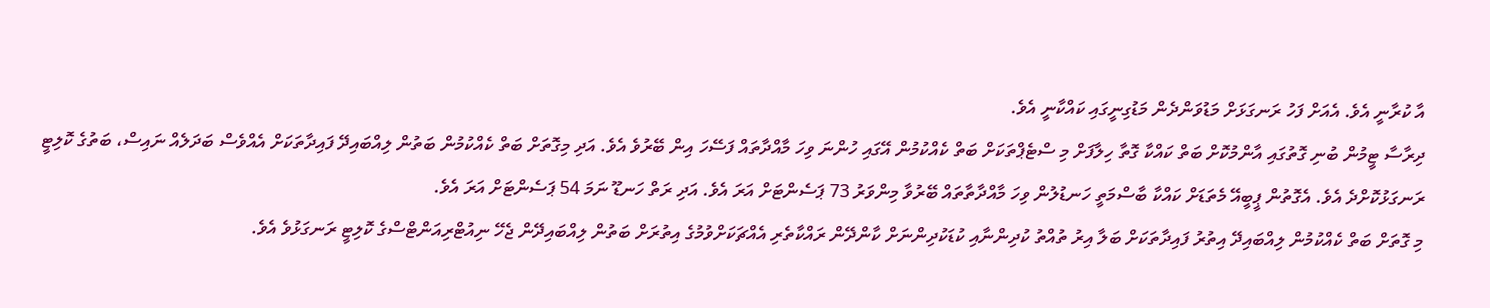އާ ކުރާނީ އެވެ. އެއަށް ފަހު ރަނގަޅަށް މަޑުވަންދެން މަޑުގިނީގައި ކައްކާނީ އެވެ.
ދިރާސާ ޓީމުން ބުނި ގޮތުގައި އާންމުކޮށް ބަތް ކައްކާ ގޮތާ ހިލާފަށް މި ސްޓެޕްތަކަށް ބަތް ކެއްކުމުން އޭގައި ހުންނަ ވިހަ މާއްދާތައް ފަސޭހަ އިން ބޭރުވެ އެވެ. އަދި މިގޮތަށް ބަތް ކެއްކުމުން ބަތުން ލިއްބައިދޭ ފައިދާތަކަށް އެއްވެސް ބަދަލެއް ނައިސް، ބަތުގެ ކޮލިޓީ ރަނގަޅުކޮށްދެ އެވެ. އެގޮތުން ޕީބީއޭ މެތަޑަށް ކައްކާ ބާސްމަތީ ހަނޑުލުން ވިހަ މާއްދާތާތައް ބޭރުވާ މިންވަރު 73 ޕަސެންޓަށް އަރަ އެވެ. އަދި ރަތް ހަނޑޫ ނަމަ 54 ޕަސެންޓަށް އަރަ އެވެ.
މި ގޮތަށް ބަތް ކެއްކުމުން ލިއްބައިދޭ އިތުރު ފައިދާތަކަށް ބަލާ އިރު ތުއްތު ކުދިންނާއި ކުޑަކުދިންނަށް ކާންދޭން ރައްކާތެރި އެއްޗަކަށްވުމުގެ އިތުރަށް ބަތުން ލިއްބައިދޭން ޖެހޭ ނިއުޓްރިއަންޓްސްގެ ކޮލިޓީ ރަނގަޅުވެ އެވެ.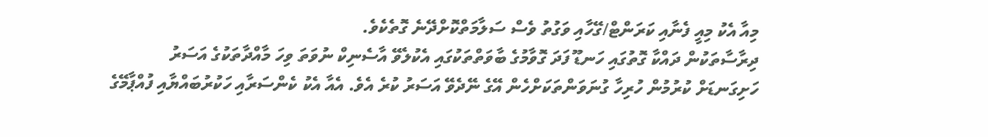މިއާ އެކު މިއީ ފެނާއި ކަރަންޓް/ގޭހާއި ވަގުތު ވެސް ސަލާމަތްކޮށްދޭނެ ގޮތެކެވެ.
ދިރާސާތަކުން ދައްކާ ގޮތުގައި ހަނޑޫ ފަދަ ގޮވާމުގެ ބާވަތްތަކުގައި އެކުލެވޭ އާސެނިކް ނުވަތަ ވިހަ މާއްދާތަކުގެ އަސަރު ހަށިގަނޑަށް ކުރުމުން ހުރިހާ ގުނަވަންތަކަށްހެން އޭގެ ނޭދެވޭ އަސަރު ކުރެ އެވެ. އެއާ އެކު ކެންސަރާއި ހަކުރުބައްޔާއި ފުއްޕާމޭގެ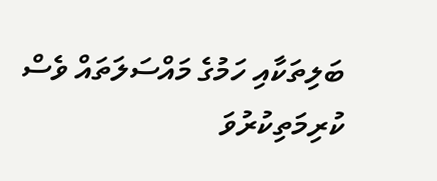ބަލިތަކާއި ހަމުގެ މައްސަލަތައް ވެސް ކުރިމަތިކުރުވަ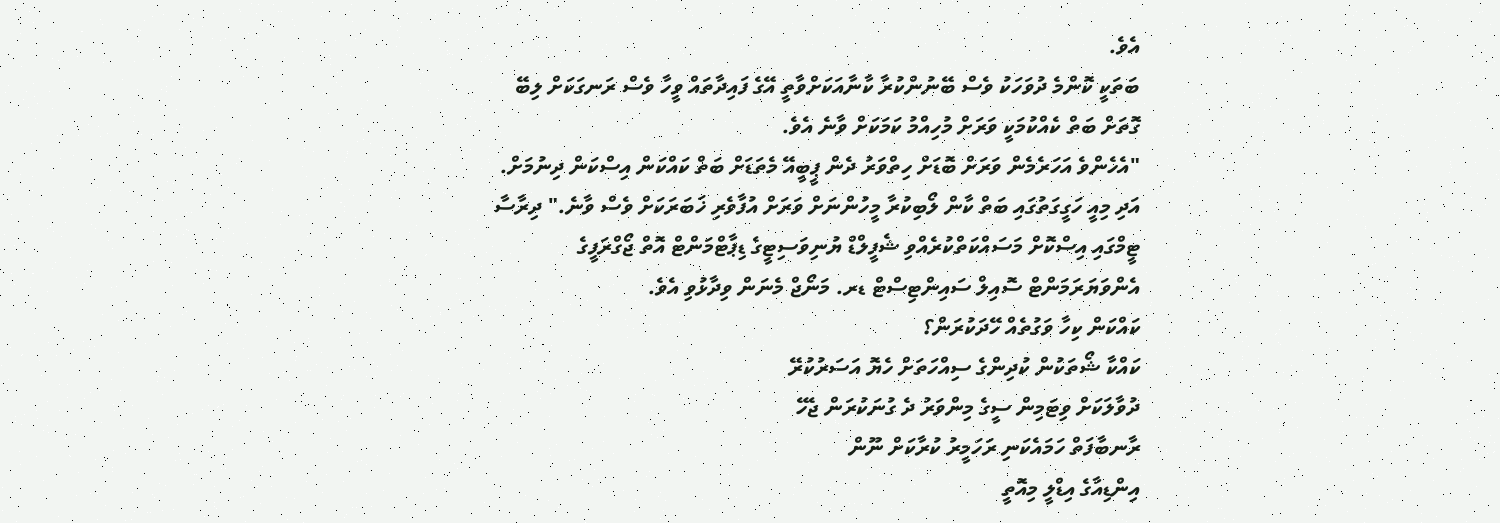އެވެ.
ބަތަކީ ކޮންމެ ދުވަހަކު ވެސް ބޭނުންކުރާ ކާނާއަކަށްވާތީ އޭގެ ފައިދާތައް ވީހާ ވެސް ރަނގަކަށް ލިބޭ ގޮތަށް ބަތް ކެއްކުމަކީ ވަރަށް މުހިއްމު ކަމަކަށް ވާނެ އެވެ.
"އެހެންވެ އަހަރެމެން ވަރަށް ބޮޑަށް ހިތްވަރު ދެން ޕީބީއޭ މެތަޑަށް ބަތް ކައްކަން އިސްކަން ދިނުމަށް. އަދި މިއީ ހަގީގަތުގައި ބަތް ކާން ލޯބިކުރާ މީހުންނަށް ވަރަށް އުފާވެރި ޚަބަރަކަށް ވެސް ވާނެ." ދިރާސާ ޓީމްގައި އިސްކޮށް މަސައްކަތްކުރެއްވި ޝެފީލްޑް ޔުނިވަސިޓީގެ ޑިޕާޓްމަންޓް އޮތް ޖޯގްރަފީގެ އެންވަޔަރަމަންޓް ސޮއިލް ސައިންޓިސްޓް ޑރ. މަނޯޖް މެނަން ވިދާޅުވި އެވެ.
ކައްކަން ކިހާ ވަގުތެއް ހޭދަކުރަން؟
ކައްކާ ޝޯތަކުން ކުދިންގެ ސިއްހަތަށް ހެޔޮ އަސަރުކުރޭ
ދުވާލަކަށް ވިޓަމިން ސީގެ މިންވަރު ދެ ގުނަކުރަން ޖެހޭ
ރާނބާފަތް ހަމައެކަނި ރަހަމީރު ކުރާކަށް ނޫން
އިންޑިއާގެ އިޑްލީ މިއޮތީ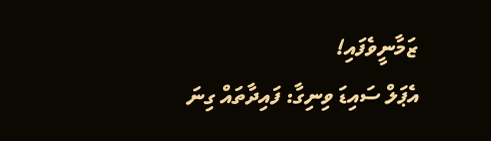ޒަމާނީވެފައި!
އެޕަލް ސައިޑަ ވިނިގާ: ފައިދާތައް ގިނަ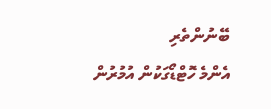ބޭނުންތެރި
އެންމެ ހޮޓްޑޯގަކުން އުމުރުން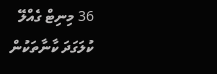36 މިނިޓް ގެއްލޭ
ކުލަގަދަ ކާނާތަކުން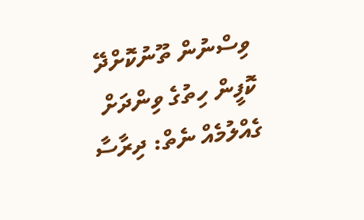ވިސްނުން ތޫނުކޮށްދޭ
ކޮފީން ހިތުގެ ވިންދަށް ގެއްލުމެއް ނެތް: ދިރާސާ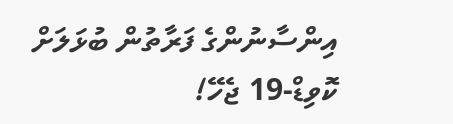އިންސާނުންގެ ފަރާތުން ބުޅަލަށް ކޮވިޑް-19 ޖެހޭ!